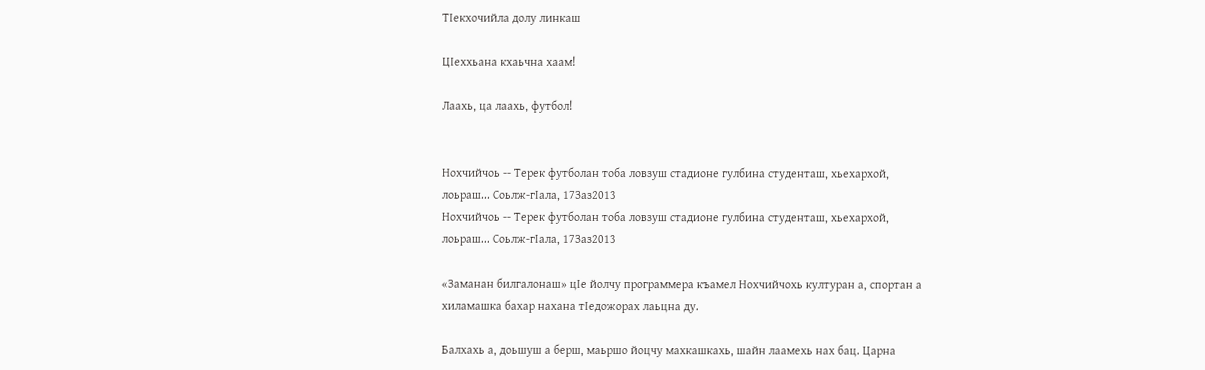ТIекхочийла долу линкаш

ЦIеххьана кхаьчна хаам!

Лаахь, ца лаахь, футбол!


Нохчийчоь -- Терек футболан тоба ловзуш стадионе гулбина студенташ, хьехархой, лоьраш... Соьлж-гIала, 17Заз2013
Нохчийчоь -- Терек футболан тоба ловзуш стадионе гулбина студенташ, хьехархой, лоьраш... Соьлж-гIала, 17Заз2013

«Заманан билгалонаш» цIе йолчу программера къамел Нохчийчохь културан а, спортан а хиламашка бахар нахана тIедожорах лаьцна ду.

Балхахь а, доьшуш а берш, маьршо йоцчу махкашкахь, шайн лаамехь нах бац. Царна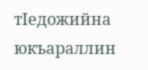тIедожийна юкъараллин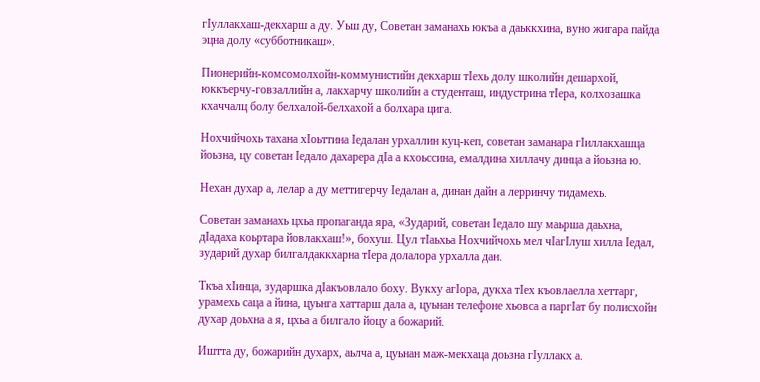гIуллакхаш-декхарш а ду. Уьш ду, Советан заманахь юкъа а даьккхина, вуно жигара пайда эцна долу «субботникаш».

Пионерийн-комсомолхойн-коммунистийн декхарш тIехь долу школийн дешархой, юккъерчу-говзаллийн а, лакхарчу школийн а студенташ, индустрина тIера, колхозашка кхаччалц болу белхалой-белхахой а болхара цига.

Нохчийчохь тахана хIоьттина Iедалан урхаллин куц-кеп, советан заманара гIиллакхашца йоьзна, цу советан Iедало дахарера дIа а кхоьссина, емалдина хиллачу динца а йоьзна ю.

Нехан духар а, лелар а ду меттигерчу Iедалан а, динан дайн а лерринчу тидамехь.

Советан заманахь цхьа пропаганда яра, «Зударий, советан Iедало шу маьрша даьхна, дIадаха коьртара йовлакхаш!», бохуш. Цул тIаьхьа Нохчийчохь мел чIагIлуш хилла Iедал, зударий духар билгалдаккхарна тIера долалора урхалла дан.

Ткъа хIинца, зударшка дIакъовлало боху. Вукху агIора, дукха тIех къовлаелла хеттарг, урамехь саца а йина, цуьнга хаттарш дала а, цуьнан телефоне хьовса а паргIат бу полисхойн духар доьхна а я, цхьа а билгало йоцу а божарий.

Иштта ду, божарийн духарх, аьлча а, цуьнан маж-мекхаца доьзна гIуллакх а.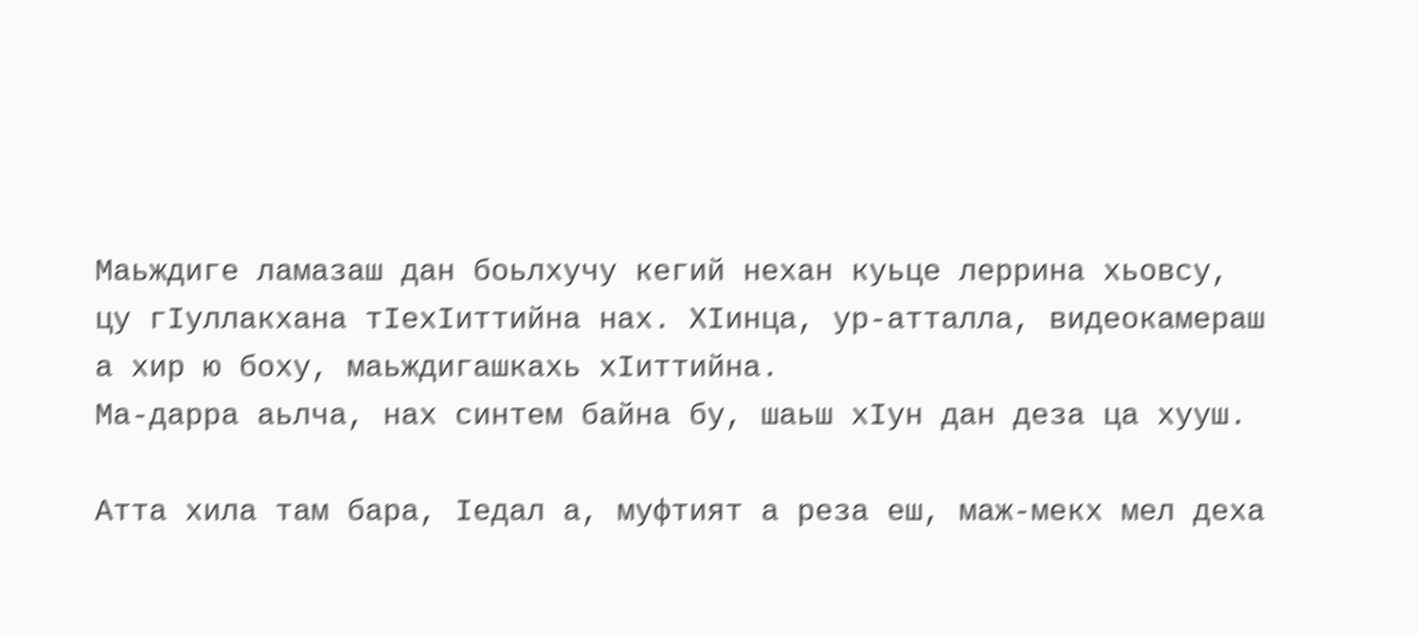Маьждиге ламазаш дан боьлхучу кегий нехан куьце леррина хьовсу, цу гIуллакхана тIехIиттийна нах. ХIинца, ур-атталла, видеокамераш а хир ю боху, маьждигашкахь хIиттийна.
Ма-дарра аьлча, нах синтем байна бу, шаьш хIун дан деза ца хууш.

Атта хила там бара, Iедал а, муфтият а реза еш, маж-мекх мел деха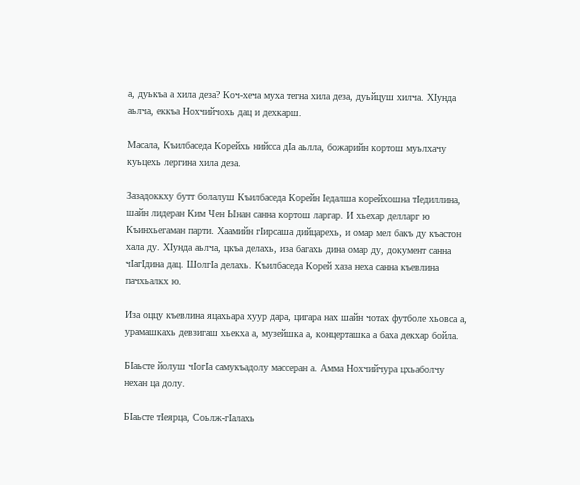а, дуькъа а хила деза? Коч-хеча муха тегна хила деза, дуьйцуш хилча. ХIунда аьлча, еккъа Нохчийчохь дац и дехкарш.

Масала, Къилбаседа Корейхь нийсса дIа аьлла, божарийн кортош муьлхачу куьцехь лергина хила деза.

Зазадоккху бутт болалуш Къилбаседа Корейн Iедалша корейхошна тIедиллина, шайн лидеран Ким Чен Ынан санна кортош ларгар. И хьехар делларг ю Къинхьегаман парти. Хаамийн гIирсаша дийцарехь, и омар мел бакъ ду къастон хала ду. ХIунда аьлча, цкъа делахь, иза багахь дина омар ду, документ санна чIагIдина дац. ШолгIа делахь. Къилбаседа Корей хаза неха санна къевлина пачхьалкх ю.

Иза оццу къевлина яцахьара хуур дара, цигара нах шайн чотах футболе хьовса а, урамашкахь девзигаш хьекха а, музейшка а, концерташка а баха декхар бойла.

БIаьсте йолуш чIогIа самукъадолу массеран а. Амма Нохчийчура цхьаболчу нехан ца долу.

БIаьсте тIеярца, Соьлж-гIалахь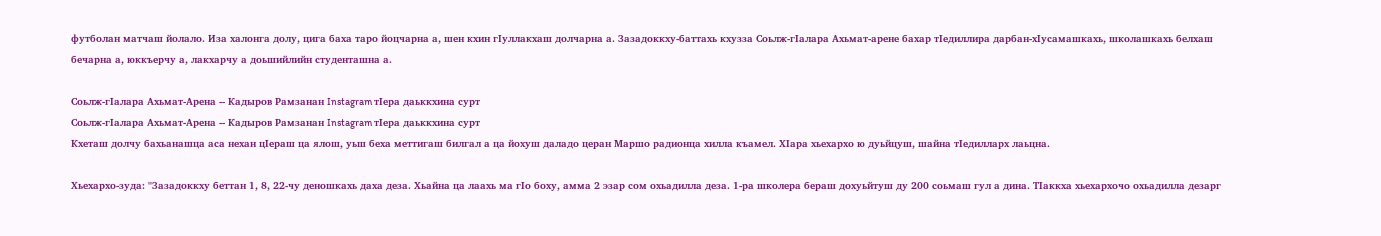футболан матчаш йолало. Иза халонга долу, цига баха таро йоцчарна а, шен кхин гIуллакхаш долчарна а. Зазадоккху-баттахь кхузза Соьлж-гIалара Ахьмат-арене бахар тIедиллира дарбан-хIусамашкахь, школашкахь белхаш бечарна а, юккъерчу а, лакхарчу а доьшийлийн студенташна а.

Соьлж-гIалара Ахьмат-Арена -- Кадыров Рамзанан Instagram тIера даьккхина сурт
Соьлж-гIалара Ахьмат-Арена -- Кадыров Рамзанан Instagram тIера даьккхина сурт
Кхеташ долчу бахьанашца аса нехан цIераш ца ялош, уьш беха меттигаш билгал а ца йохуш даладо церан Маршо радионца хилла къамел. ХIара хьехархо ю дуьйцуш, шайна тIедилларх лаьцна.

Хьехархо-зуда: "Зазадоккху беттан 1, 8, 22-чу деношкахь даха деза. Хьайна ца лаахь ма гIо боху, амма 2 эзар сом охьадилла деза. 1-ра школера бераш дохуьйтуш ду 200 соьмаш гул а дина. ТIаккха хьехархочо охьадилла дезарг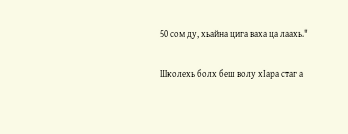50 сом ду, хьайна цига ваха ца лаахь."

Школехь болх беш волу хIара стаг а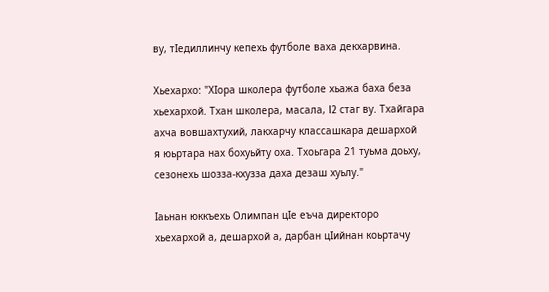ву, тIедиллинчу кепехь футболе ваха декхарвина.

Хьехархо: "ХIора школера футболе хьажа баха беза хьехархой. Тхан школера, масала, I2 стаг ву. Тхайгара ахча вовшахтухий, лакхарчу классашкара дешархой я юьртара нах бохуьйту оха. Тхоьгара 21 туьма доьху, сезонехь шозза-кхузза даха дезаш хуьлу."

Iаьнан юккъехь Олимпан цIе еъча директоро хьехархой а, дешархой а, дарбан цIийнан коьртачу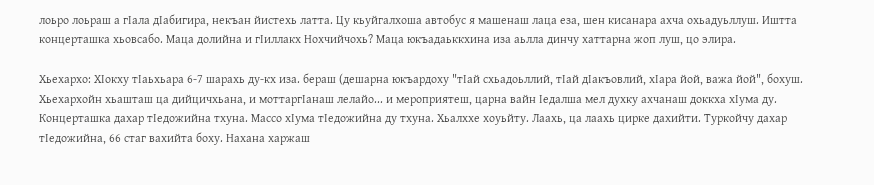лоьро лоьраш а гIала дIабигира, некъан йистехь латта. Цу кьуйгалхоша автобус я машенаш лаца еза, шен кисанара ахча охьадуьллуш. Иштта концерташка хьовсабо. Маца долийна и гIиллакх Нохчийчохь? Маца юкъадаьккхина иза аьлла динчу хаттарна жоп луш, цо элира.

Хьехархо: ХIокху тIаьхьара 6-7 шарахь ду-кх иза. бераш (дешарна юкъардоху "тIай схьадоьллий, тIай дIакъовлий, хIара йой, важа йой", бохуш. Хьехархойн хьашташ ца дийцичхьана, и моттаргIанаш лелайо... и мероприятеш, царна вайн Iедалша мел духку ахчанаш доккха хIума ду. Концерташка дахар тIедожийна тхуна. Массо хIума тIедожийна ду тхуна. Хьалххе хоуьйту. Лаахь, ца лаахь цирке дахийти. Туркойчу дахар тIедожийна, 66 стаг вахийта боху. Нахана харжаш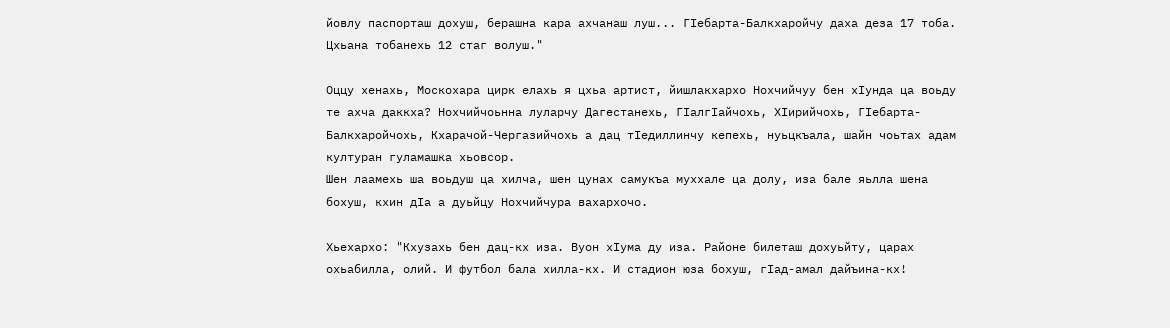йовлу паспорташ дохуш, берашна кара ахчанаш луш... ГIебарта-Балкхаройчу даха деза 17 тоба. Цхьана тобанехь 12 стаг волуш."

Оццу хенахь, Москохара цирк елахь я цхьа артист, йишлакхархо Нохчийчуу бен хIунда ца воьду те ахча даккха? Нохчийчоьнна луларчу Дагестанехь, ГIалгIайчохь, ХIирийчохь, ГIебарта-Балкхаройчохь, Кхарачой-Чергазийчохь а дац тIедиллинчу кепехь, нуьцкъала, шайн чоьтах адам културан гуламашка хьовсор.
Шен лаамехь ша воьдуш ца хилча, шен цунах самукъа муххале ца долу, иза бале яьлла шена бохуш, кхин дIа а дуьйцу Нохчийчура вахархочо.

Хьехархо: "Кхузахь бен дац-кх иза. Вуон хIума ду иза. Районе билеташ дохуьйту, царах охьабилла, олий. И футбол бала хилла-кх. И стадион юза бохуш, гIад-амал дайъина-кх!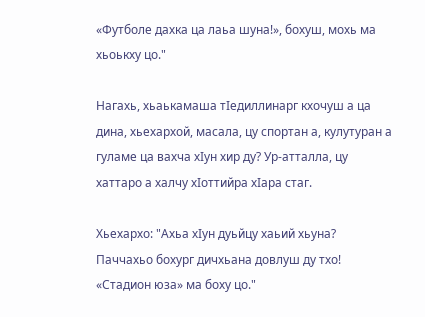«Футболе дахка ца лаьа шуна!», бохуш, мохь ма хьоькху цо."

Нагахь, хьаькамаша тIедиллинарг кхочуш а ца дина, хьехархой, масала, цу спортан а, кулутуран а гуламе ца вахча хIун хир ду? Ур-атталла, цу хаттаро а халчу хIоттийра хIара стаг.

Хьехархо: "Ахьа хIун дуьйцу хаьий хьуна? Паччахьо бохург дичхьана довлуш ду тхо! «Стадион юза» ма боху цо."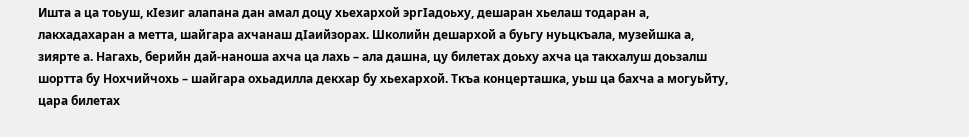Ишта а ца тоьуш, кIезиг алапана дан амал доцу хьехархой эргIадоьху, дешаран хьелаш тодаран а, лакхадахаран а метта, шайгара ахчанаш дIаийзорах. Школийн дешархой а буьгу нуьцкъала, музейшка а, зиярте а. Нагахь, берийн дай-наноша ахча ца лахь – ала дашна, цу билетах доьху ахча ца такхалуш доьзалш шортта бу Нохчийчохь – шайгара охьадилла декхар бу хьехархой. Ткъа концерташка, уьш ца бахча а могуьйту, цара билетах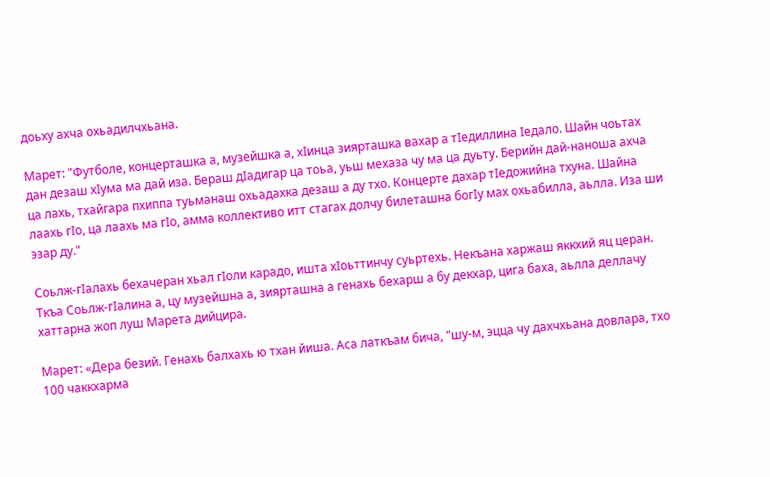доьху ахча охьадилчхьана.

Марет: "Футболе, концерташка а, музейшка а, хIинца зиярташка вахар а тIедиллина Iедало. Шайн чоьтах дан дезаш хIума ма дай иза. Бераш дIадигар ца тоьа, уьш мехаза чу ма ца дуьту. Берийн дай-наноша ахча ца лахь, тхайгара пхиппа туьманаш охьадахка дезаш а ду тхо. Концерте дахар тIедожийна тхуна. Шайна лаахь гIо, ца лаахь ма гIо, амма коллективо итт стагах долчу билеташна богIу мах охьабилла, аьлла. Иза ши эзар ду."

Соьлж-гIалахь бехачеран хьал гIоли карадо, ишта хIоьттинчу суьртехь. Некъана харжаш яккхий яц церан. Ткъа Соьлж-гIалина а, цу музейшна а, зиярташна а генахь бехарш а бу декхар, цига баха, аьлла деллачу хаттарна жоп луш Марета дийцира.

Марет: «Дера безий. Генахь балхахь ю тхан йиша. Аса латкъам бича, "шу-м, эцца чу дахчхьана довлара, тхо 100 чаккхарма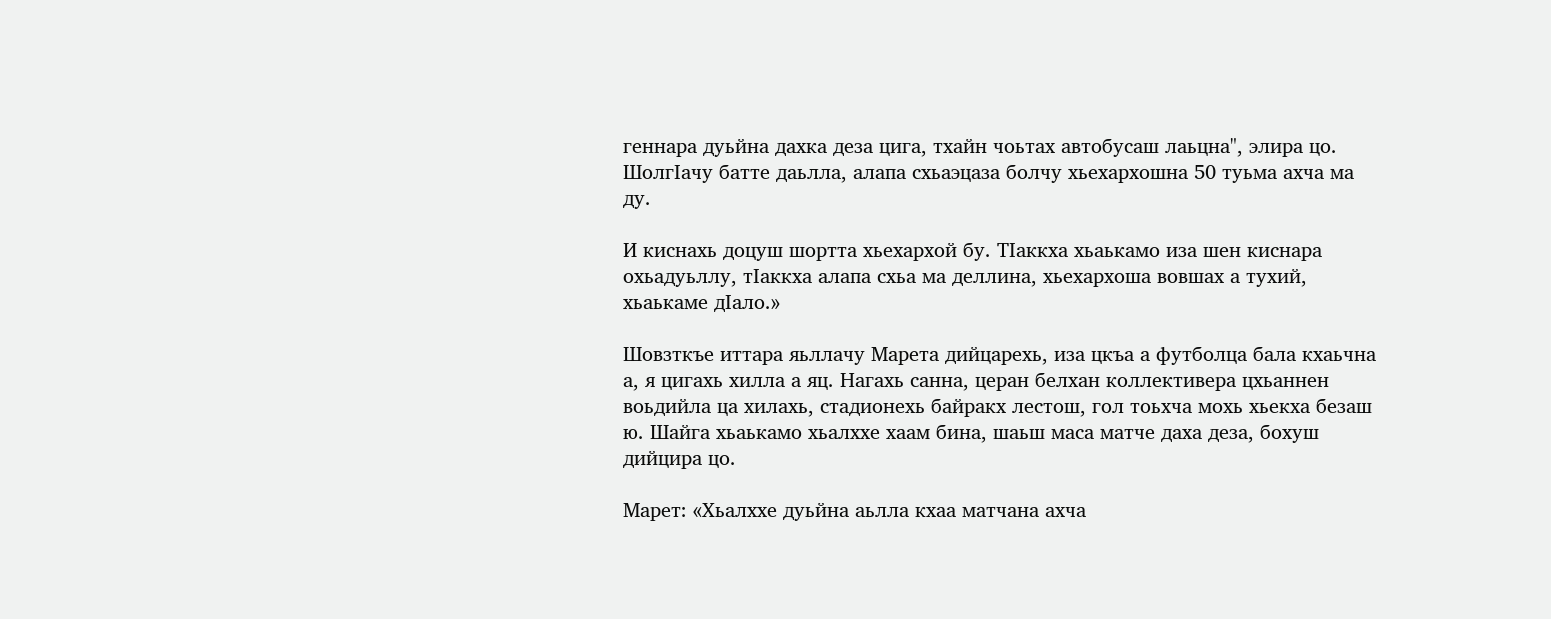геннара дуьйна дахка деза цига, тхайн чоьтах автобусаш лаьцна", элира цо. ШолгIачу батте даьлла, алапа схьаэцаза болчу хьехархошна 50 туьма ахча ма ду.

И киснахь доцуш шортта хьехархой бу. ТIаккха хьаькамо иза шен киснара охьадуьллу, тIаккха алапа схьа ма деллина, хьехархоша вовшах а тухий, хьаькаме дIало.»

Шовзткъе иттара яьллачу Марета дийцарехь, иза цкъа а футболца бала кхаьчна а, я цигахь хилла а яц. Нагахь санна, церан белхан коллективера цхьаннен воьдийла ца хилахь, стадионехь байракх лестош, гол тоьхча мохь хьекха безаш ю. Шайга хьаькамо хьалххе хаам бина, шаьш маса матче даха деза, бохуш дийцира цо.

Марет: «Хьалххе дуьйна аьлла кхаа матчана ахча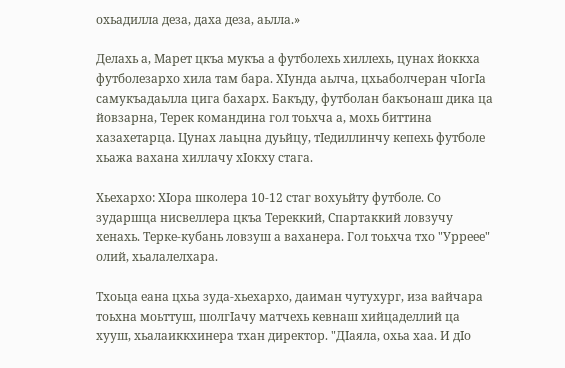охьадилла деза, даха деза, аьлла.»

Делахь а, Марет цкъа мукъа а футболехь хиллехь, цунах йоккха футболезархо хила там бара. ХIунда аьлча, цхьаболчеран чIогIа самукъадаьлла цига бахарх. Бакъду, футболан бакъонаш дика ца йовзарна, Терек командина гол тоьхча а, мохь биттина хазахетарца. Цунах лаьцна дуьйцу, тIедиллинчу кепехь футболе хьажа вахана хиллачу хIокху стага.

Хьехархо: ХIора школера 10-12 стаг вохуьйту футболе. Со зударшца нисвеллера цкъа Тереккий, Спартаккий ловзучу хенахь. Терке-кубань ловзуш а ваханера. Гол тоьхча тхо "Урреее" олий, хьалалелхара.

Тхоьца еана цхьа зуда-хьехархо, даиман чутухург, иза вайчара тоьхна моьттуш, шолгIачу матчехь кевнаш хийцаделлий ца хууш, хьалаиккхинера тхан директор. "ДIаяла, охьа хаа. И дIо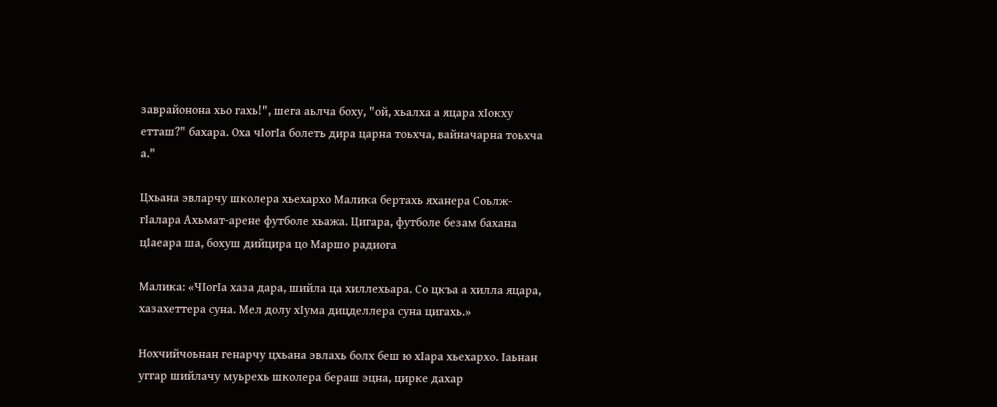заврайонона хьо гахь!", шега аьлча боху, "ой, хьалха а яцара хIокху етташ?" бахара. Оха чIогIа болеть дира царна тоьхча, вайначарна тоьхча а."

Цхьана эвларчу школера хьехархо Малика бертахь яханера Соьлж-гIалара Ахьмат-арене футболе хьажа. Цигара, футболе безам бахана цIаеара ша, бохуш дийцира цо Маршо радиога

Малика: «ЧIогIа хаза дара, шийла ца хиллехьара. Со цкъа а хилла яцара, хазахеттера суна. Мел долу хIума дицделлера суна цигахь.»

Нохчийчоьнан генарчу цхьана эвлахь болх беш ю хIара хьехархо. Iаьнан уггар шийлачу муьрехь школера бераш эцна, цирке дахар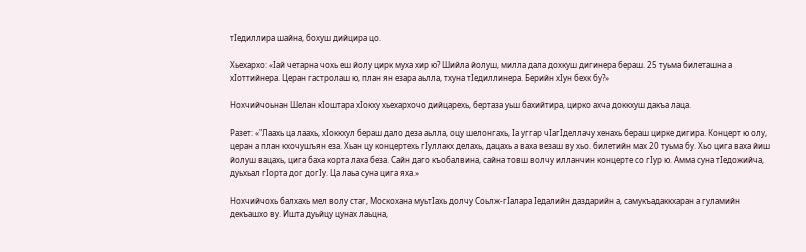тIедиллира шайна, бохуш дийцира цо.

Хьехархо: «Iай четарна чохь еш йолу цирк муха хир ю? Шийла йолуш, милла дала дохкуш дигинера бераш. 25 туьма билеташна а хIоттийнера. Церан гастролаш ю, план ян езара аьлла, тхуна тIедиллинера. Берийн хIун бехк бу?»

Нохчийчоьнан Шелан кIоштара хIокху хьехархочо дийцарехь, бертаза уьш бахийтира, цирко ахча доккхуш дакъа лаца.

Разет: «"Лаахь ца лаахь, хIоккхул бераш дало деза аьлла, оцу шелонгахь, Iа уггар чIагIделлачу хенахь бераш цирке дигира. Концерт ю олу, церан а план кхочушъян еза. Хьан цу концертехь гIуллакх делахь, дацахь а ваха везаш ву хьо. билетийн мах 20 туьма бу. Хьо цига ваха йиш йолуш вацахь, цига баха корта лаха беза. Сайн даго къобалвина, сайна товш волчу илланчин концерте со гIур ю. Амма суна тIедожийча, дуьхьал гIорта дог догIу. Ца лаьа суна цига яха.»

Нохчийчохь балхахь мел волу стаг, Москохана муьтIахь долчу Соьлж-гIалара Iедалийн даздарийн а, самукъадаккхаран а гуламийн декъашхо ву. Ишта дуьйцу цунах лаьцна,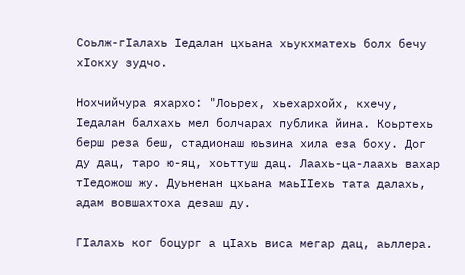Соьлж-гIалахь Iедалан цхьана хьукхматехь болх бечу хIокху зудчо.

Нохчийчура яхархо: "Лоьрех, хьехархойх, кхечу, Iедалан балхахь мел болчарах публика йина. Коьртехь берш реза беш, стадионаш юьзина хила еза боху. Дог ду дац, таро ю-яц, хоьттуш дац. Лаахь-ца-лаахь вахар тIедожош жу. Дуьненан цхьана маьIIехь тата далахь, адам вовшахтоха дезаш ду.

ГIалахь ког боцург а цIахь виса мегар дац, аьллера.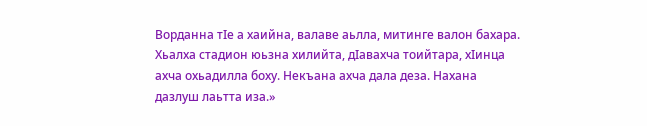Ворданна тIе а хаийна, валаве аьлла, митинге валон бахара. Хьалха стадион юьзна хилийта, дIавахча тоийтара, хIинца ахча охьадилла боху. Некъана ахча дала деза. Нахана дазлуш лаьтта иза.»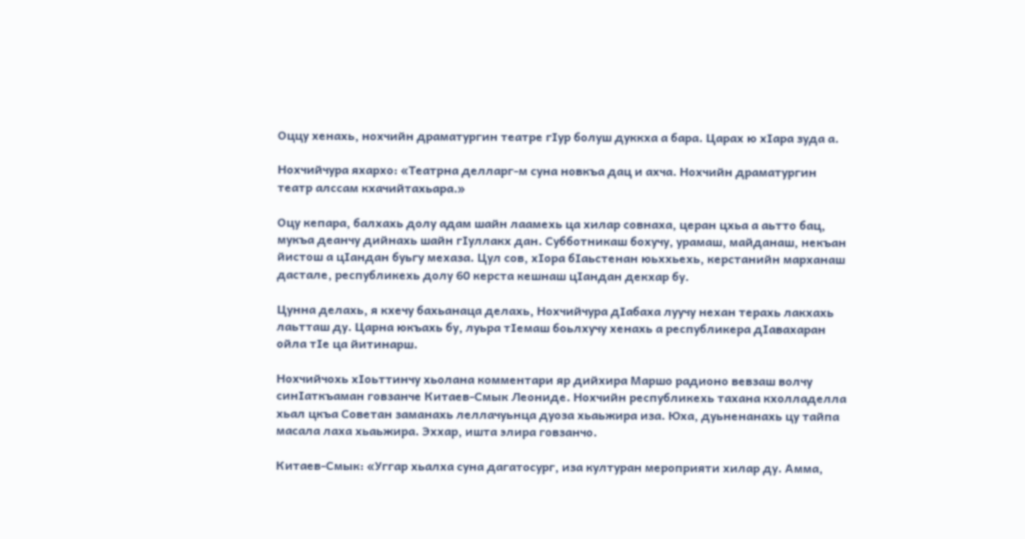Оццу хенахь, нохчийн драматургин театре гIур болуш дуккха а бара. Царах ю хIара зуда а.

Нохчийчура яхархо: «Театрна делларг-м суна новкъа дац и ахча. Нохчийн драматургин театр алссам кхачийтахьара.»

Оцу кепара, балхахь долу адам шайн лаамехь ца хилар совнаха, церан цхьа а аьтто бац, мукъа деанчу дийнахь шайн гIуллакх дан. Субботникаш бохучу, урамаш, майданаш, некъан йистош а цIандан буьгу мехаза. Цул сов, хIора бIаьстенан юьххьехь, керстанийн марханаш дастале, республикехь долу 60 керста кешнаш цIандан декхар бу.

Цунна делахь, я кхечу бахьанаца делахь, Нохчийчура дIабаха луучу нехан терахь лакхахь лаьтташ ду. Царна юкъахь бу, луьра тIемаш боьлхучу хенахь а республикера дIавахаран ойла тIе ца йитинарш.

Нохчийчохь хIоьттинчу хьолана комментари яр дийхира Маршо радионо вевзаш волчу синIаткъаман говзанче Китаев-Смык Леониде. Нохчийн республикехь тахана кхолладелла хьал цкъа Советан заманахь леллачуьнца дуоза хьаьжира иза. Юха, дуьненанахь цу тайпа масала лаха хьаьжира. Эххар, ишта элира говзанчо.

Китаев-Смык: «Уггар хьалха суна дагатосург, иза културан мероприяти хилар ду. Амма,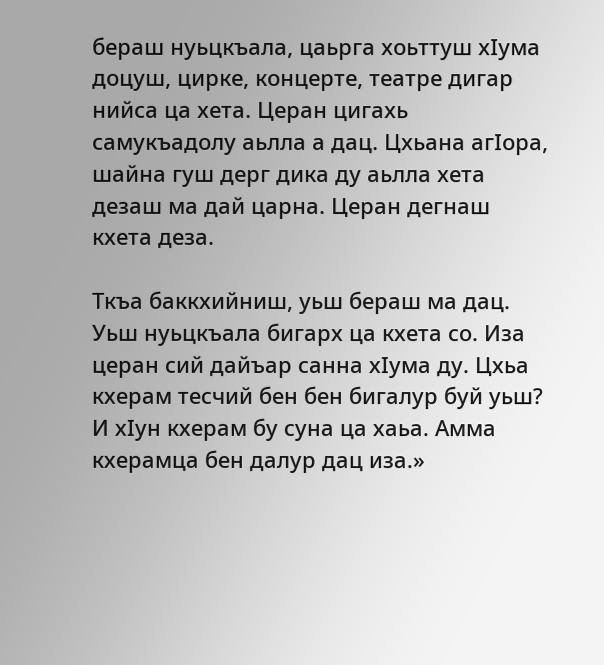бераш нуьцкъала, цаьрга хоьттуш хIума доцуш, цирке, концерте, театре дигар нийса ца хета. Церан цигахь самукъадолу аьлла а дац. Цхьана агIора, шайна гуш дерг дика ду аьлла хета дезаш ма дай царна. Церан дегнаш кхета деза.

Ткъа баккхийниш, уьш бераш ма дац. Уьш нуьцкъала бигарх ца кхета со. Иза церан сий дайъар санна хIума ду. Цхьа кхерам тесчий бен бен бигалур буй уьш? И хIун кхерам бу суна ца хаьа. Амма кхерамца бен далур дац иза.»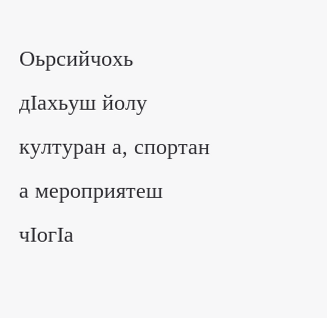Оьрсийчохь дIахьуш йолу културан а, спортан а мероприятеш чIогIа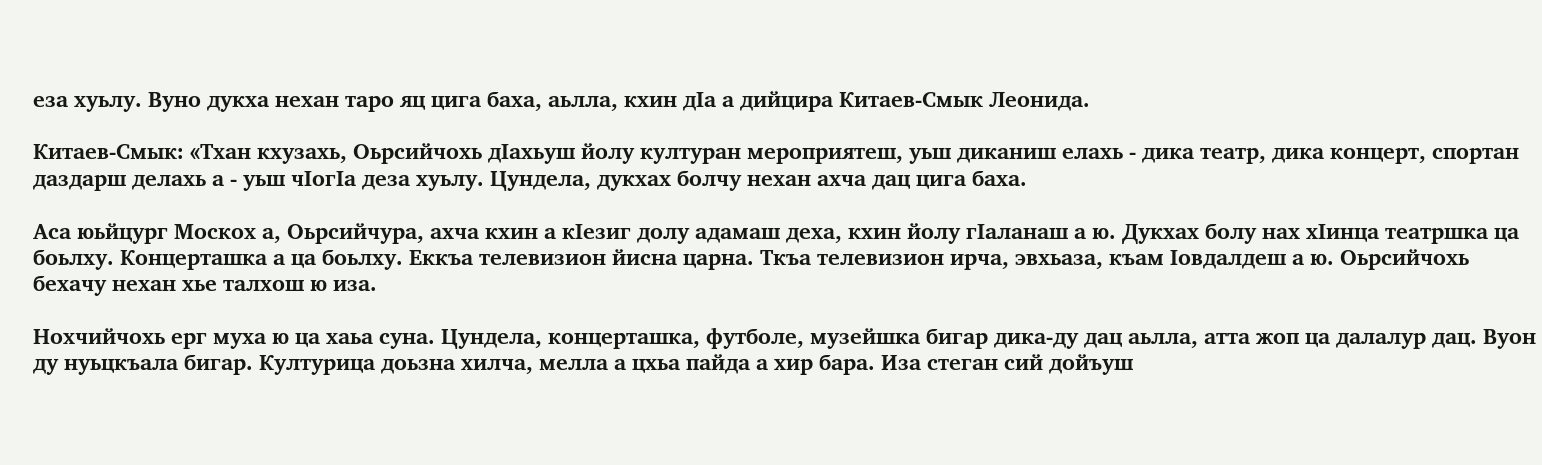еза хуьлу. Вуно дукха нехан таро яц цига баха, аьлла, кхин дIа а дийцира Китаев-Смык Леонида.

Китаев-Смык: «Тхан кхузахь, Оьрсийчохь дIахьуш йолу културан мероприятеш, уьш диканиш елахь - дика театр, дика концерт, спортан даздарш делахь а - уьш чIогIа деза хуьлу. Цундела, дукхах болчу нехан ахча дац цига баха.

Аса юьйцург Москох а, Оьрсийчура, ахча кхин а кIезиг долу адамаш деха, кхин йолу гIаланаш а ю. Дукхах болу нах хIинца театршка ца боьлху. Концерташка а ца боьлху. Еккъа телевизион йисна царна. Ткъа телевизион ирча, эвхьаза, къам Iовдалдеш а ю. Оьрсийчохь бехачу нехан хье талхош ю иза.

Нохчийчохь ерг муха ю ца хаьа суна. Цундела, концерташка, футболе, музейшка бигар дика-ду дац аьлла, атта жоп ца далалур дац. Вуон ду нуьцкъала бигар. Културица доьзна хилча, мелла а цхьа пайда а хир бара. Иза стеган сий дойъуш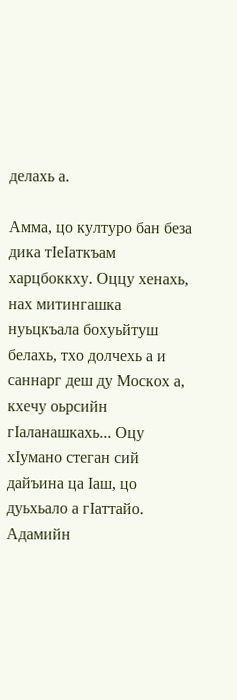делахь а.

Амма, цо културо бан беза дика тIеIаткъам харцбоккху. Оццу хенахь, нах митингашка нуьцкъала бохуьйтуш белахь, тхо долчехь а и саннарг деш ду Москох а, кхечу оьрсийн гIаланашкахь... Оцу хIумано стеган сий дайъина ца Iаш, цо дуьхьало а гIаттайо. Адамийн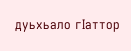дуьхьало гIаттор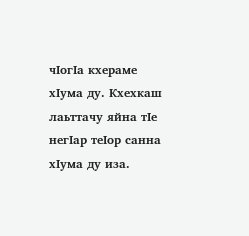чIогIа кхераме хIума ду. Кхехкаш лаьттачу яйна тIе негIар теIор санна хIума ду иза.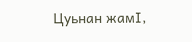Цуьнан жамI,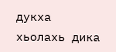дукха хьолахь дика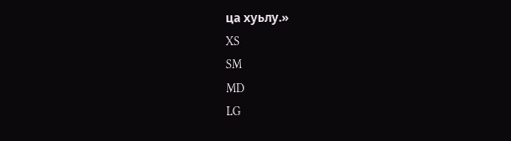ца хуьлу.»
XS
SM
MD
LG